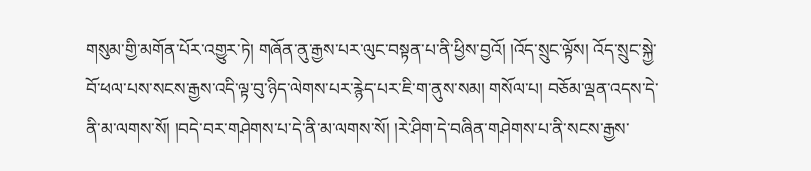གསུམ་གྱི་མགོན་པོར་འགྱུར་ཏེ། གཞོན་ནུ་རྒྱས་པར་ལུང་བསྟན་པ་ནི་ཕྱིས་བྱའོ། །འོད་སྲུང་ལྟོས། འོད་སྲུང་སྐྱེ་བོ་ཕལ་པས་སངས་རྒྱས་འདི་ལྟ་བུ་ཉིད་ལེགས་པར་རྙེད་པར་ཇི་ག་ནུས་སམ། གསོལ་པ། བཅོམ་ལྡན་འདས་དེ་ནི་མ་ལགས་སོ། །བདེ་བར་གཤེགས་པ་དེ་ནི་མ་ལགས་སོ། །རེ་ཤིག་དེ་བཞིན་གཤེགས་པ་ནི་སངས་རྒྱས་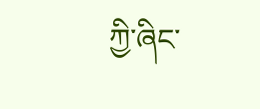ཀྱི་ཞིང་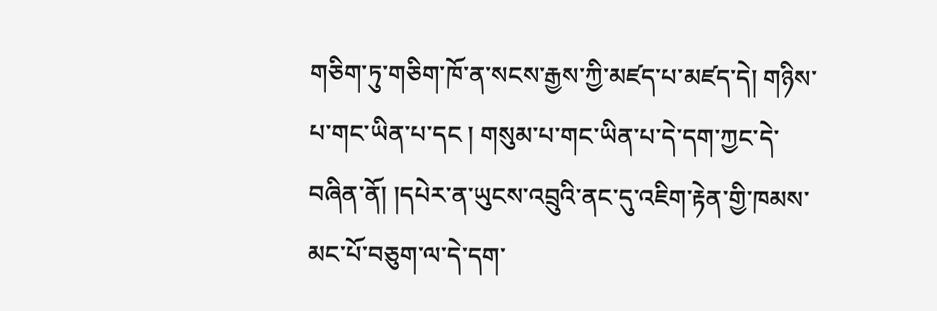གཅིག་ཏུ་གཅིག་ཁོ་ན་སངས་རྒྱས་ཀྱི་མཛད་པ་མཛད་དེ། གཉིས་པ་གང་ཡིན་པ་དང ། གསུམ་པ་གང་ཡིན་པ་དེ་དག་ཀྱང་དེ་བཞིན་ནོ། །དཔེར་ན་ཡུངས་འབྲུའི་ནང་དུ་འཇིག་རྟེན་གྱི་ཁམས་མང་པོ་བཅུག་ལ་དེ་དག་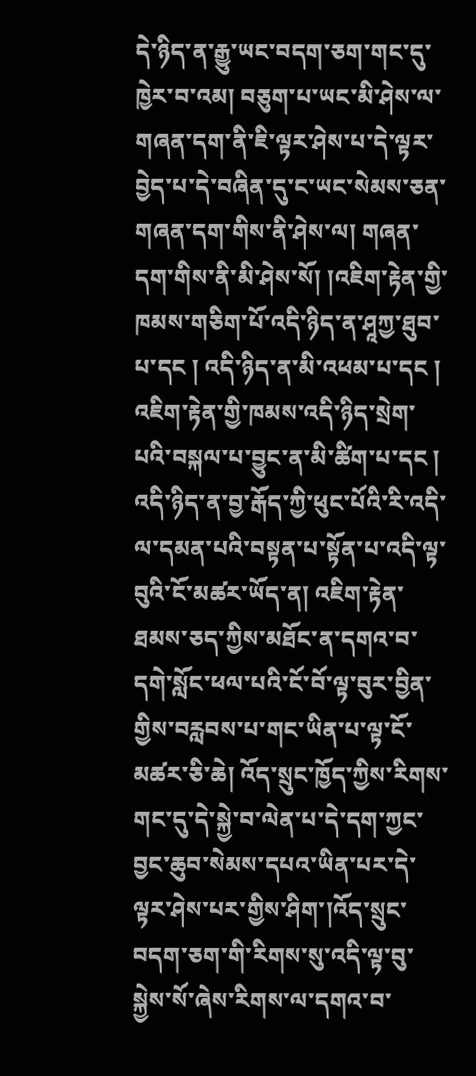དེ་ཉིད་ན་རྒྱུ་ཡང་བདག་ཅག་གང་དུ་ཁྱེར་བ་འམ། བཅུག་པ་ཡང་མི་ཤེས་ལ་གཞན་དག་ནི་ཇི་ལྟར་ཤེས་པ་དེ་ལྟར་བྱེད་པ་དེ་བཞིན་དུ་ང་ཡང་སེམས་ཅན་གཞན་དག་གིས་ནི་ཤེས་ལ། གཞན་དག་གིས་ནི་མི་ཤེས་སོ། །འཇིག་རྟེན་གྱི་ཁམས་གཅིག་པོ་འདི་ཉིད་ན་ཤཱཀྱ་ཐུབ་པ་དང ། འདི་ཉིད་ན་མི་འཕམ་པ་དང ། འཇིག་རྟེན་གྱི་ཁམས་འདི་ཉིད་སྲེག་པའི་བསྐལ་པ་བྱུང་ན་མི་ཚིག་པ་དང ། འདི་ཉིད་ན་བྱ་རྒོད་ཀྱི་ཕུང་པོའི་རི་འདི་ལ་དམན་པའི་བསྟན་པ་སྟོན་པ་འདི་ལྟ་བུའི་ངོ་མཚར་ཡོད་ན། འཇིག་རྟེན་ཐམས་ཅད་ཀྱིས་མཐོང་ན་དགའ་བ་དགེ་སློང་ཕལ་པའི་ངོ་བོ་ལྟ་བུར་བྱིན་གྱིས་བརླབས་པ་གང་ཡིན་པ་ལྟ་ངོ་མཚར་ཅི་ཆེ། འོད་སྲུང་ཁྱོད་ཀྱིས་རིགས་གང་དུ་དེ་སྐྱེ་བ་ལེན་པ་དེ་དག་ཀྱང་བྱང་ཆུབ་སེམས་དཔའ་ཡིན་པར་དེ་ལྟར་ཤེས་པར་གྱིས་ཤིག་།འོད་སྲུང་བདག་ཅག་གི་རིགས་སུ་འདི་ལྟ་བུ་སྐྱེས་སོ་ཞེས་རིགས་ལ་དགའ་བ་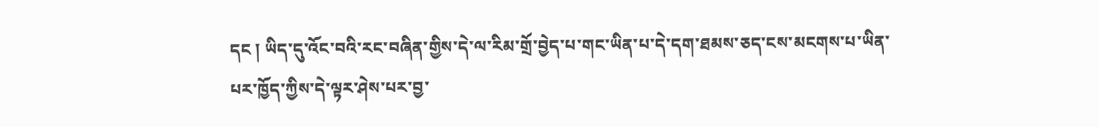དང ། ཡིད་དུ་འོང་བའི་རང་བཞིན་གྱིས་དེ་ལ་རིམ་གྲོ་བྱེད་པ་གང་ཡིན་པ་དེ་དག་ཐམས་ཅད་ངས་མངགས་པ་ཡིན་པར་ཁྱོད་ཀྱིས་དེ་ལྟར་ཤེས་པར་བྱ་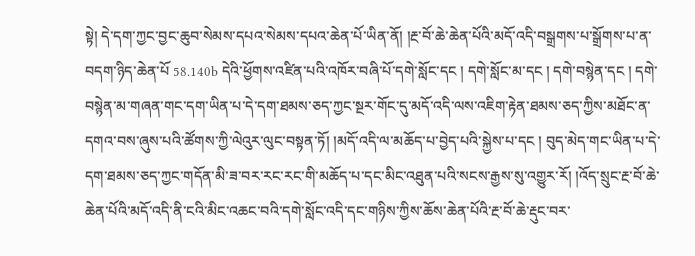སྟེ། དེ་དག་ཀྱང་བྱང་ཆུབ་སེམས་དཔའ་སེམས་དཔའ་ཆེན་པོ་ཡིན་ནོ། །རྔ་བོ་ཆེ་ཆེན་པོའི་མདོ་འདི་བསྒྲགས་པ་སྒྲོགས་པ་ན་བདག་ཉིད་ཆེན་པོ 58.140b དེའི་ཕྱོགས་འཛིན་པའི་འཁོར་བཞི་པོ་དགེ་སློང་དང ། དགེ་སློང་མ་དང ། དགེ་བསྙེན་དང ། དགེ་བསྙེན་མ་གཞན་གང་དག་ཡིན་པ་དེ་དག་ཐམས་ཅད་ཀྱང་སྔར་གོང་དུ་མདོ་འདི་ལས་འཇིག་རྟེན་ཐམས་ཅད་ཀྱིས་མཐོང་ན་དགའ་བས་ཞུས་པའི་ཚོགས་ཀྱི་ལེའུར་ལུང་བསྟན་ཏོ། །མདོ་འདི་ལ་མཆོད་པ་བྱེད་པའི་སྐྱེས་པ་དང ། བུད་མེད་གང་ཡིན་པ་དེ་དག་ཐམས་ཅད་ཀྱང་གདོན་མི་ཟ་བར་རང་རང་གི་མཆོད་པ་དང་མིང་འཐུན་པའི་སངས་རྒྱས་སུ་འགྱུར་རོ། །འོད་སྲུང་རྔ་བོ་ཆེ་ཆེན་པོའི་མདོ་འདི་ནི་ངའི་མིང་འཆང་བའི་དགེ་སློང་འདི་དང་གཉིས་ཀྱིས་ཆོས་ཆེན་པོའི་རྔ་བོ་ཆེ་རྡུང་བར་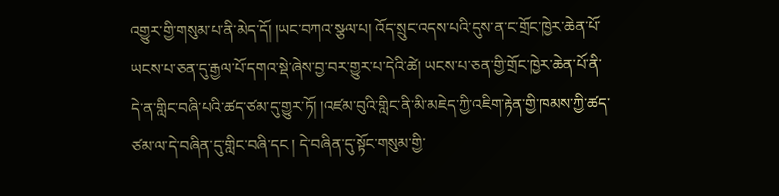འགྱུར་གྱི་གསུམ་པ་ནི་མེད་དོ། །ཡང་བཀའ་སྩལ་པ། འོད་སྲུང་འདས་པའི་དུས་ན་ང་གྲོང་ཁྱེར་ཆེན་པོ་ཡངས་པ་ཅན་དུ་རྒྱལ་པོ་དགའ་སྡེ་ཞེས་བྱ་བར་གྱུར་པ་དེའི་ཚེ། ཡངས་པ་ཅན་གྱི་གྲོང་ཁྱེར་ཆེན་པོ་ནི་དེ་ན་གླིང་བཞི་པའི་ཚད་ཙམ་དུ་གྱུར་ཏོ། །འཛམ་བུའི་གླིང་ནི་མི་མཇེད་ཀྱི་འཇིག་རྟེན་གྱི་ཁམས་ཀྱི་ཚད་ཙམ་ལ་དེ་བཞིན་དུ་གླིང་བཞི་དང ། དེ་བཞིན་དུ་སྟོང་གསུམ་གྱི་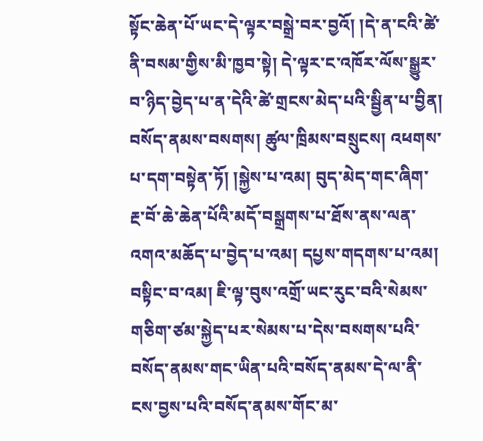སྟོང་ཆེན་པོ་ཡང་དེ་ལྟར་བསྒྲེ་བར་བྱའོ། །དེ་ན་ངའི་ཚེ་ནི་བསམ་གྱིས་མི་ཁྱབ་སྟེ། དེ་ལྟར་ང་འཁོར་ལོས་སྒྱུར་བ་ཉིད་བྱེད་པ་ན་དེའི་ཚེ་གྲངས་མེད་པའི་སྦྱིན་པ་བྱིན། བསོད་ནམས་བསགས། ཚུལ་ཁྲིམས་བསྲུངས། འཕགས་པ་དག་བསྟེན་ཏོ། །སྐྱེས་པ་འམ། བུད་མེད་གང་ཞིག་རྔ་བོ་ཆེ་ཆེན་པོའི་མདོ་བསྒྲགས་པ་ཐོས་ནས་ལན་འགའ་མཆོད་པ་བྱེད་པ་འམ། དཔྱས་གདགས་པ་འམ། བསྟིང་བ་འམ། ཇི་ལྟ་བུས་འགྲོ་ཡང་རུང་བའི་སེམས་གཅིག་ཙམ་སྐྱེད་པར་སེམས་པ་དེས་བསགས་པའི་བསོད་ནམས་གང་ཡིན་པའི་བསོད་ནམས་དེ་ལ་ནི་ངས་བྱས་པའི་བསོད་ནམས་གོང་མ་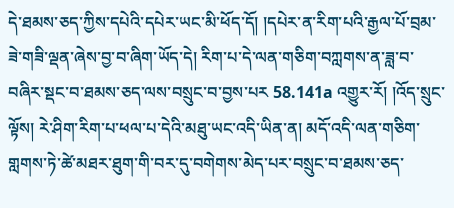དེ་ཐམས་ཅད་ཀྱིས་དཔེའི་དཔེར་ཡང་མི་ཕོད་དོ། །དཔེར་ན་རིག་པའི་རྒྱལ་པོ་བྲམ་ཟེ་གཟི་ལྡན་ཞེས་བྱ་བ་ཞིག་ཡོད་དེ། རིག་པ་དེ་ལན་གཅིག་བཀླགས་ན་ཟླ་བ་བཞིར་སྡང་བ་ཐམས་ཅད་ལས་བསྲུང་བ་བྱས་པར 58.141a འགྱུར་རོ། །འོད་སྲུང་ལྟོས། རེ་ཤིག་རིག་པ་ཕལ་པ་དེའི་མཐུ་ཡང་འདི་ཡིན་ན། མདོ་འདི་ལན་གཅིག་གླགས་ཏེ་ཚེ་མཐར་ཐུག་གི་བར་དུ་བགེགས་མེད་པར་བསྲུང་བ་ཐམས་ཅད་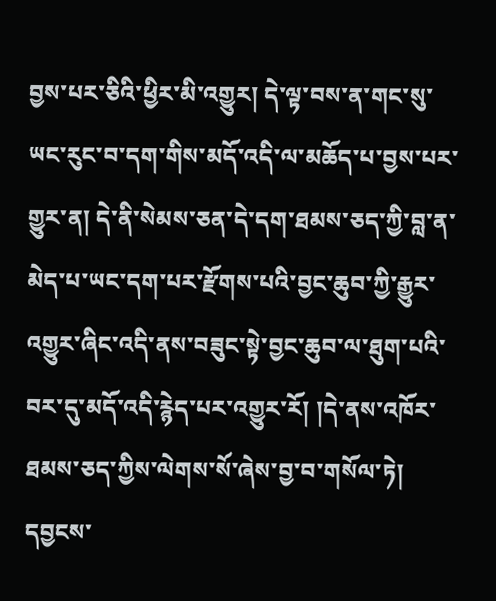བྱས་པར་ཅིའི་ཕྱིར་མི་འགྱུར། དེ་ལྟ་བས་ན་གང་སུ་ཡང་རུང་བ་དག་གིས་མདོ་འདི་ལ་མཆོད་པ་བྱས་པར་གྱུར་ན། དེ་ནི་སེམས་ཅན་དེ་དག་ཐམས་ཅད་ཀྱི་བླ་ན་མེད་པ་ཡང་དག་པར་རྫོགས་པའི་བྱང་ཆུབ་ཀྱི་རྒྱུར་འགྱུར་ཞིང་འདི་ནས་བཟུང་སྟེ་བྱང་ཆུབ་ལ་ཐུག་པའི་བར་དུ་མདོ་འདི་རྙེད་པར་འགྱུར་རོ། །དེ་ནས་འཁོར་ཐམས་ཅད་ཀྱིས་ལེགས་སོ་ཞེས་བྱ་བ་གསོལ་ཏེ། དབྱངས་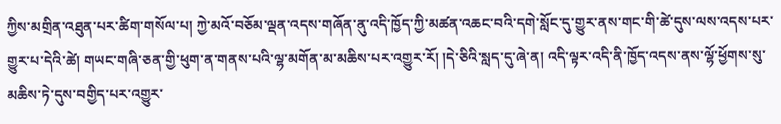ཀྱིས་མགྲིན་འཐུན་པར་ཚིག་གསོལ་པ། ཀྱེ་མའོ་བཅོམ་ལྡན་འདས་གཞོན་ནུ་འདི་ཁྱོད་ཀྱི་མཚན་འཆང་བའི་དགེ་སློང་དུ་གྱུར་ནས་གང་གི་ཚེ་དུས་ལས་འདས་པར་གྱུར་པ་དེའི་ཚེ། གཡང་གཞི་ཅན་གྱི་ཕུག་ན་གནས་པའི་ལྷ་མགོན་མ་མཆིས་པར་འགྱུར་རོ། །དེ་ཅིའི་སླད་དུ་ཞེ་ན། འདི་ལྟར་འདི་ནི་ཁྱོད་འདས་ནས་ལྷོ་ཕྱོགས་སུ་མཆིས་ཏེ་དུས་བགྱིད་པར་འགྱུར་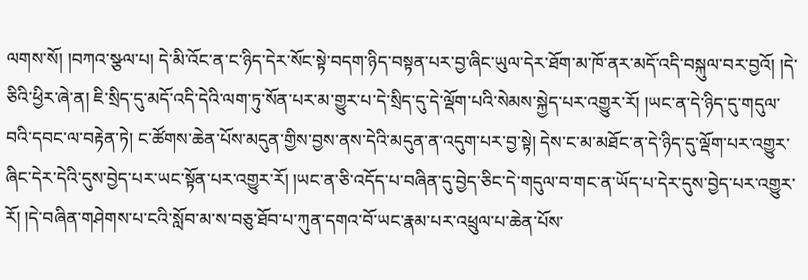ལགས་སོ། །བཀའ་སྩལ་པ། དེ་མི་འོང་ན་ང་ཉིད་དེར་སོང་སྟེ་བདག་ཉིད་བསྟན་པར་བྱ་ཞིང་ཡུལ་དེར་ཐོག་མ་ཁོ་ནར་མདོ་འདི་བསྐུལ་བར་བྱའོ། །དེ་ཅིའི་ཕྱིར་ཞེ་ན། ཇི་སྲིད་དུ་མདོ་འདི་དེའི་ལག་ཏུ་སོན་པར་མ་གྱུར་པ་དེ་སྲིད་དུ་དེ་ལྡོག་པའི་སེམས་སྐྱེད་པར་འགྱུར་རོ། །ཡང་ན་དེ་ཉིད་དུ་གདུལ་བའི་དབང་ལ་བརྟེན་ཏེ། ང་ཚོགས་ཆེན་པོས་མདུན་གྱིས་བྱས་ནས་དེའི་མདུན་ན་འདུག་པར་བྱ་སྟེ། དེས་ང་མ་མཐོང་ན་དེ་ཉིད་དུ་ལྡོག་པར་འགྱུར་ཞིང་དེར་དེའི་དུས་བྱེད་པར་ཡང་སྟོན་པར་འགྱུར་རོ། །ཡང་ན་ཅི་འདོད་པ་བཞིན་དུ་བྱེད་ཅིང་དེ་གདུལ་བ་གང་ན་ཡོད་པ་དེར་དུས་བྱེད་པར་འགྱུར་རོ། །དེ་བཞིན་གཤེགས་པ་ངའི་སློབ་མ་ས་བཅུ་ཐོབ་པ་ཀུན་དགའ་བོ་ཡང་རྣམ་པར་འཕྲུལ་པ་ཆེན་པོས་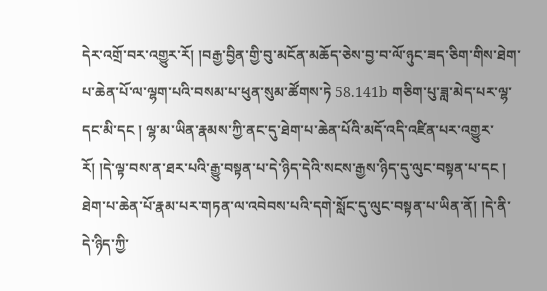དེར་འགྲོ་བར་འགྱུར་རོ། །བརྒྱ་བྱིན་གྱི་བུ་མངོན་མཆོད་ཅེས་བྱ་བ་ལོ་ཉུང་ཟད་ཅིག་གིས་ཐེག་པ་ཆེན་པོ་ལ་ལྷག་པའི་བསམ་པ་ཕུན་སུམ་ཚོགས་ཏེ 58.141b གཅིག་པུ་ཟླ་མེད་པར་ལྷ་དང་མི་དང ། ལྷ་མ་ཡིན་རྣམས་ཀྱི་ནང་དུ་ཐེག་པ་ཆེན་པོའི་མདོ་འདི་འཛིན་པར་འགྱུར་རོ། །དེ་ལྟ་བས་ན་ཐར་པའི་རྒྱུ་བསྟན་པ་དེ་ཉིད་དེའི་སངས་རྒྱས་ཉིད་དུ་ལུང་བསྟན་པ་དང ། ཐེག་པ་ཆེན་པོ་རྣམ་པར་གཏན་ལ་འབེབས་པའི་དགེ་སློང་དུ་ལུང་བསྟན་པ་ཡིན་ནོ། །དེ་ནི་དེ་ཉིད་ཀྱི་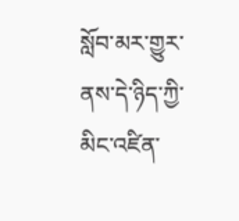སློབ་མར་གྱུར་ནས་དེ་ཉིད་ཀྱི་མིང་འཛིན་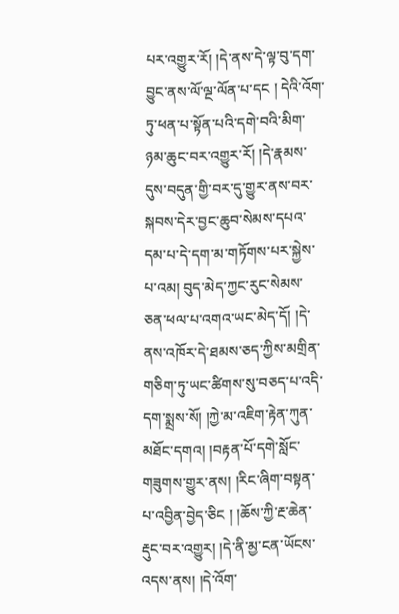པར་འགྱུར་རོ། །དེ་ནས་དེ་ལྟ་བུ་དག་བྱུང་ནས་ལོ་ལྔ་ལོན་པ་དང ། དེའི་འོག་ཏུ་ཕན་པ་སྟོན་པའི་དགེ་བའི་མིག་ཉམ་ཆུང་བར་འགྱུར་རོ། །དེ་རྣམས་དུས་བདུན་གྱི་བར་དུ་གྱུར་ནས་བར་སྐབས་དེར་བྱང་ཆུབ་སེམས་དཔའ་དམ་པ་དེ་དག་མ་གཏོགས་པར་སྐྱེས་པ་འམ། བུད་མེད་ཀྱང་རུང་སེམས་ཅན་ཕལ་པ་འགའ་ཡང་མེད་དོ། །དེ་ནས་འཁོར་དེ་ཐམས་ཅད་ཀྱིས་མགྲིན་གཅིག་ཏུ་ཡང་ཚིགས་སུ་བཅད་པ་འདི་དག་སྨྲས་སོ། །ཀྱེ་མ་འཇིག་རྟེན་ཀུན་མཐོང་དགའ། །བརྟན་པོ་དགེ་སློང་གཟུགས་གྱུར་ནས། །རིང་ཞིག་བསྟན་པ་འབྱིན་བྱེད་ཅིང ། །ཆོས་ཀྱི་རྔ་ཆེན་རྡུང་བར་འགྱུར། །དེ་ནི་མྱ་ངན་ཡོངས་འདས་ནས། །དེ་འོག་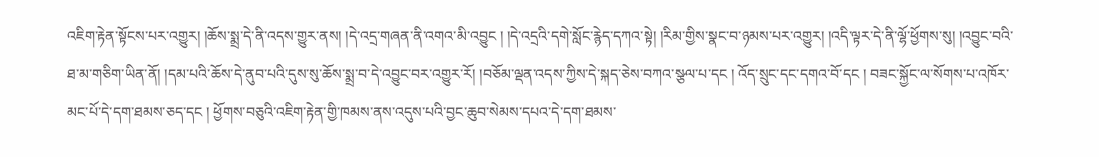འཇིག་རྟེན་སྟོངས་པར་འགྱུར། །ཆོས་སྨྲ་དེ་ནི་འདས་གྱུར་ནས། །དེ་འདྲ་གཞན་ནི་འགའ་མི་འབྱུང ། །དེ་འདྲའི་དགེ་སློང་རྙེད་དཀའ་སྟེ། །རིམ་གྱིས་སྣང་བ་ཉམས་པར་འགྱུར། །འདི་ལྟར་དེ་ནི་ལྷོ་ཕྱོགས་སུ། །འབྱུང་བའི་ཐ་མ་གཅིག་ཡིན་ནོ། །དམ་པའི་ཆོས་དེ་ནུབ་པའི་དུས་སུ་ཆོས་སྨྲ་བ་དེ་འབྱུང་བར་འགྱུར་རོ། །བཅོམ་ལྡན་འདས་ཀྱིས་དེ་སྐད་ཅེས་བཀའ་སྩལ་པ་དང ། འོད་སྲུང་དང་དགའ་བོ་དང ། བཟང་སྐྱོང་ལ་སོགས་པ་འཁོར་མང་པོ་དེ་དག་ཐམས་ཅད་དང ། ཕྱོགས་བཅུའི་འཇིག་རྟེན་གྱི་ཁམས་ནས་འདུས་པའི་བྱང་ཆུབ་སེམས་དཔའ་དེ་དག་ཐམས་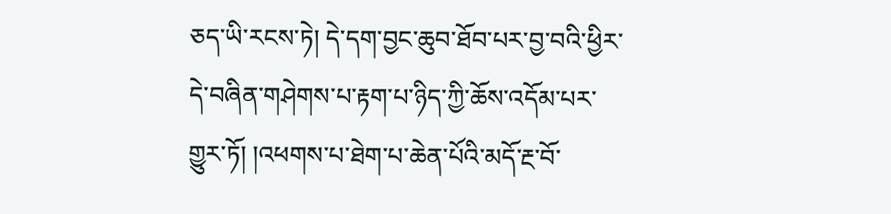ཅད་ཡི་རངས་ཏེ། དེ་དག་བྱང་ཆུབ་ཐོབ་པར་བྱ་བའི་ཕྱིར་དེ་བཞིན་གཤེགས་པ་རྟག་པ་ཉིད་ཀྱི་ཆོས་འདོམ་པར་གྱུར་ཏོ། །འཕགས་པ་ཐེག་པ་ཆེན་པོའི་མདོ་རྔ་བོ་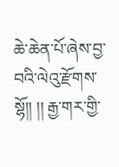ཆེ་ཆེན་པོ་ཞེས་བྱ་བའི་ལེའུ་རྫོགས་སྷོ།། །། རྒྱ་གར་གྱི་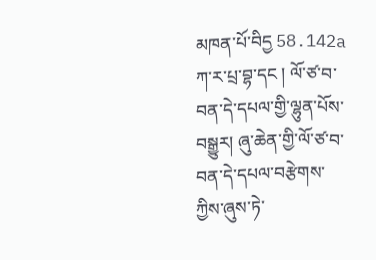མཁན་པོ་བིདྱ 58.142a ཀ་ར་པྲ་བྷ་དང ། ལོ་ཙ་བ་བན་དེ་དཔལ་གྱི་ལྷུན་པོས་བསྒྱུར། ཞུ་ཆེན་གྱི་ལོ་ཙ་བ་བན་དེ་དཔལ་བརྩེགས་ཀྱིས་ཞུས་ཏེ་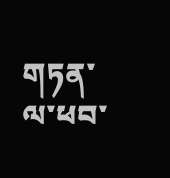གཏན་ལ་ཕབ་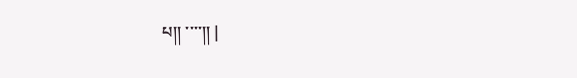པ།། ་་་་།། |